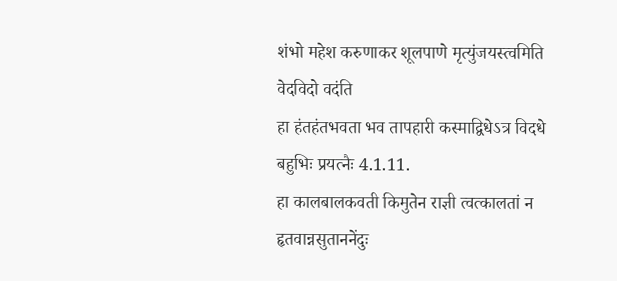शंभो महेश करुणाकर शूलपाणे मृत्युंजयस्त्वमिति वेदविदो वदंति
हा हंतहंतभवता भव तापहारी कस्माद्विधेऽत्र विदधे बहुभिः प्रयत्नैः 4.1.11.
हा कालबालकवती किमुतेन राज्ञी त्वत्कालतां न हृतवान्नसुताननेंदुः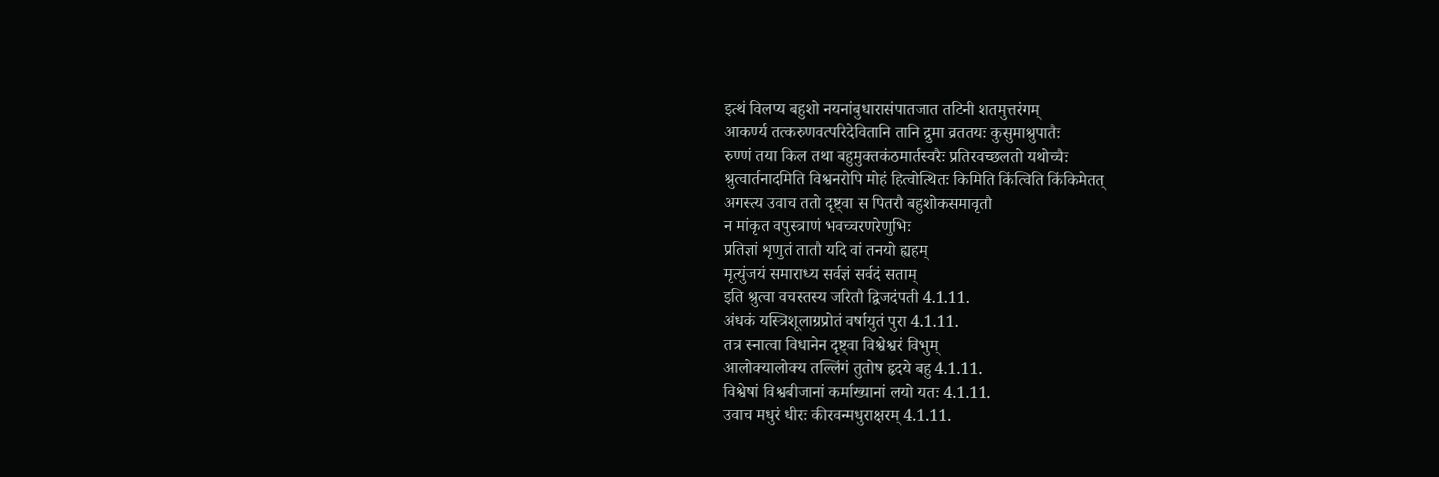इत्थं विलप्य बहुशो नयनांबुधारासंपातजात तटिनी शतमुत्तरंगम्
आकर्ण्य तत्करुणवत्परिदेवितानि तानि द्रुमा व्रततयः कुसुमाश्रुपातैः
रुण्णं तया किल तथा बहुमुक्तकंठमार्तस्वरैः प्रतिरवच्छलतो यथोच्चैः
श्रुत्वार्तनादमिति विश्वनरोपि मोहं हित्वोत्थितः किमिति किंत्विति किंकिमेतत्
अगस्त्य उवाच ततो दृष्ट्वा स पितरौ बहुशोकसमावृतौ
न मांकृत वपुस्त्राणं भवच्चरणरेणुभिः
प्रतिज्ञां शृणुतं तातौ यदि वां तनयो ह्यहम्
मृत्युंजयं समाराध्य सर्वज्ञं सर्वदं सताम्
इति श्रुत्वा वचस्तस्य जरितौ द्विजदंपती 4.1.11.
अंधकं यस्त्रिशूलाग्रप्रोतं वर्षायुतं पुरा 4.1.11.
तत्र स्नात्वा विधानेन दृष्ट्वा विश्वेश्वरं विभुम्
आलोक्यालोक्य तल्लिंगं तुतोष हृदये बहु 4.1.11.
विश्वेषां विश्वबीजानां कर्माख्यानां लयो यतः 4.1.11.
उवाच मधुरं धीरः कीरवन्मधुराक्षरम् 4.1.11.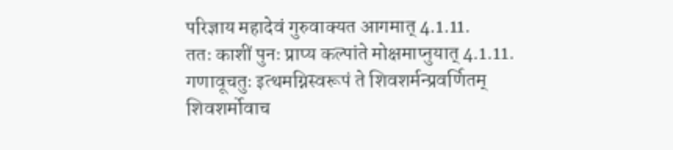परिज्ञाय महादेवं गुरुवाक्यत आगमात् 4.1.11.
ततः काशीं पुनः प्राप्य कल्पांते मोक्षमाप्नुयात् 4.1.11.
गणावूचतुः इत्थमग्निस्वरूपं ते शिवशर्मन्प्रवर्णितम्
शिवशर्मोवाच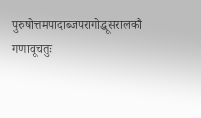पुरुषोत्तमपादाब्जपरागोद्धूसरालकौ
गणावूचतुः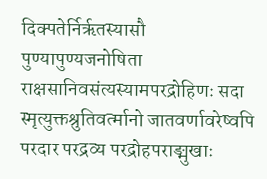दिक्पतेर्निर्ऋतस्यासौ पुण्यापुण्यजनोषिता
राक्षसानिवसंत्यस्यामपरद्रोहिणः सदा
स्मृत्युक्तश्रुतिवर्त्मानो जातवर्णावरेष्वपि
परदार परद्रव्य परद्रोहपराङ्मुखाः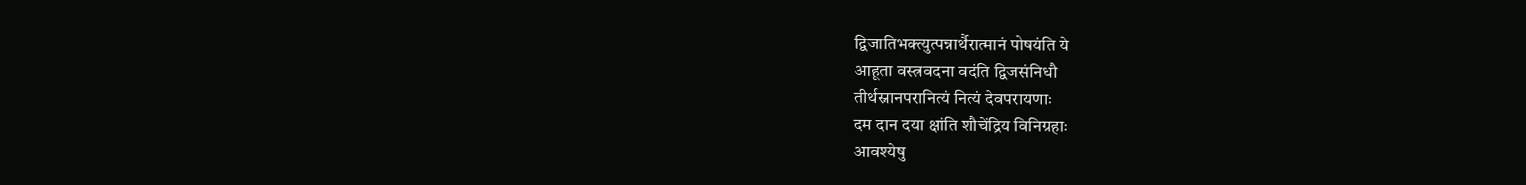द्विजातिभक्त्युत्पन्नार्थैरात्मानं पोषयंति ये
आहूता वस्त्रवदना वदंति द्विजसंनिधौ
तीर्थस्नानपरानित्यं नित्यं देवपरायणाः
दम दान दया क्षांति शौचेंद्रिय विनिग्रहाः
आवश्येषु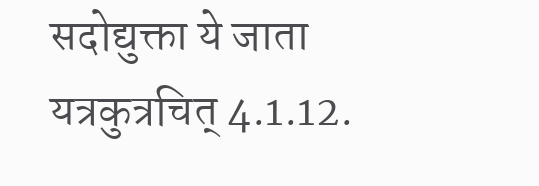सदोद्युक्ता ये जाता यत्रकुत्रचित् 4.1.12.